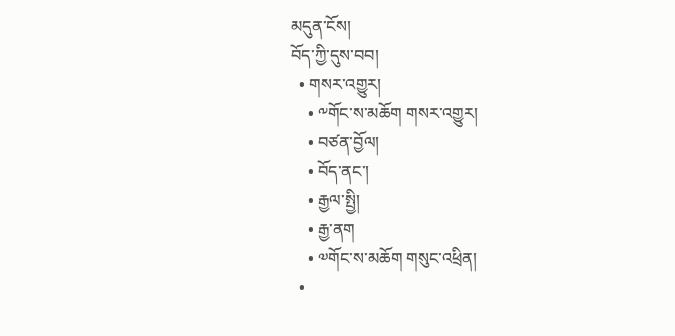མདུན་ངོས།
བོད་ཀྱི་དུས་བབ།
  • གསར་འགྱུར།
    • ༸གོང་ས་མཆོག གསར་འགྱུར།
    • བཙན་བྱོལ།
    • བོད་ནང་།
    • རྒྱལ་སྤྱི།
    • རྒྱ་ནག
    • ༧གོང་ས་མཆོག གསུང་འཕྲིན།
  •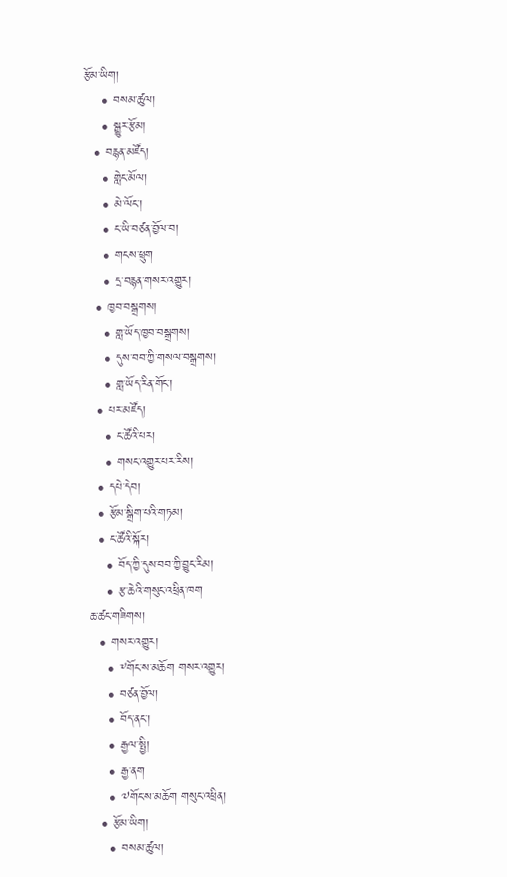རྩོམ་ཡིག།
    • བསམ་ཚུལ།
    • སྒྱུར་རྩོམ།
  • བརྙན་མཛོད།
    • གླེང་མོལ།
    • མེ་ལོང་།
    • ང་ཡི་བཙན་བྱོལ་བ།
    • གངས་ཕྲུག
    • དྲ་བརྙན་གསར་འགྱུར།
  • ཁྱབ་བསྒྲགས།
    • གླ་ཡོད་ཁྱབ་བསྒྲགས།
    • དུས་བབ་ཀྱི་གསལ་བསྒྲགས།
    • གླ་ཡོད་རིན་གོང་།
  • པར་མཛོད།
    • ང་ཚོའི་པར།
    • གསང་འགྱུར་པར་རིས།
  • དཔེ་དེབ།
  • རྩོམ་སྒྲིག་པའི་གཏམ།
  • ང་ཚོའི་སྐོར།
    • བོད་ཀྱི་དུས་བབ་ཀྱི་བྱུང་རིམ།
    • རྩ་ཆེའི་གསུང་འཕྲིན་ཁག
ཆ་ཚང་གཟིགས།
  • གསར་འགྱུར།
    • ༸གོང་ས་མཆོག གསར་འགྱུར།
    • བཙན་བྱོལ།
    • བོད་ནང་།
    • རྒྱལ་སྤྱི།
    • རྒྱ་ནག
    • ༧གོང་ས་མཆོག གསུང་འཕྲིན།
  • རྩོམ་ཡིག།
    • བསམ་ཚུལ།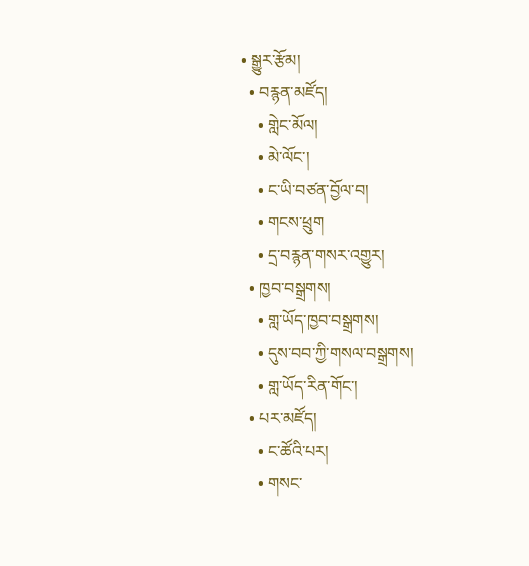• སྒྱུར་རྩོམ།
  • བརྙན་མཛོད།
    • གླེང་མོལ།
    • མེ་ལོང་།
    • ང་ཡི་བཙན་བྱོལ་བ།
    • གངས་ཕྲུག
    • དྲ་བརྙན་གསར་འགྱུར།
  • ཁྱབ་བསྒྲགས།
    • གླ་ཡོད་ཁྱབ་བསྒྲགས།
    • དུས་བབ་ཀྱི་གསལ་བསྒྲགས།
    • གླ་ཡོད་རིན་གོང་།
  • པར་མཛོད།
    • ང་ཚོའི་པར།
    • གསང་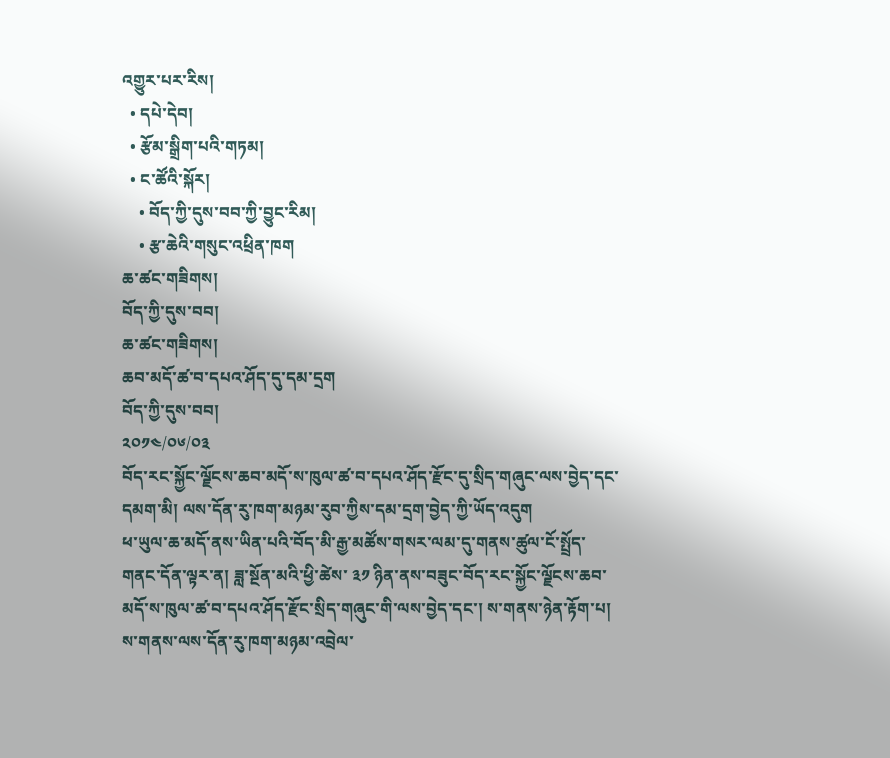འགྱུར་པར་རིས།
  • དཔེ་དེབ།
  • རྩོམ་སྒྲིག་པའི་གཏམ།
  • ང་ཚོའི་སྐོར།
    • བོད་ཀྱི་དུས་བབ་ཀྱི་བྱུང་རིམ།
    • རྩ་ཆེའི་གསུང་འཕྲིན་ཁག
ཆ་ཚང་གཟིགས།
བོད་ཀྱི་དུས་བབ།
ཆ་ཚང་གཟིགས།
ཆབ་མདོ་ཚ་བ་དཔའ་ཤོད་དུ་དམ་དྲག
བོད་ཀྱི་དུས་བབ།
༢༠༡༤/༠༦/༠༣
བོད་རང་སྐྱོང་ལྗོངས་ཆབ་མདོ་ས་ཁུལ་ཚ་བ་དཔའ་ཤོད་རྫོང་དུ་སྲིད་གཞུང་ལས་བྱེད་དང་དམག་མི། ལས་དོན་རུ་ཁག་མཉམ་རུབ་ཀྱིས་དམ་དྲག་བྱེད་ཀྱི་ཡོད་འདུག
ཕ་ཡུལ་ཆ་མདོ་ནས་ཡིན་པའི་བོད་མི་རྒྱ་མཚོས་གསར་ལམ་དུ་གནས་ཚུལ་ངོ་སྤྲོད་གནང་དོན་ལྟར་ན། ཟླ་སྔོན་མའི་ཕྱི་ཚེས་ ༣༡ ཉིན་ནས་བཟུང་བོད་རང་སྐྱོང་ལྗོངས་ཆབ་མདོ་ས་ཁུལ་ཚ་བ་དཔའ་ཤོད་རྫོང་སྲིད་གཞུང་གི་ལས་བྱེད་དང་། ས་གནས་ཉེན་རྟོག་པ། ས་གནས་ལས་དོན་རུ་ཁག་མཉམ་འབྲེལ་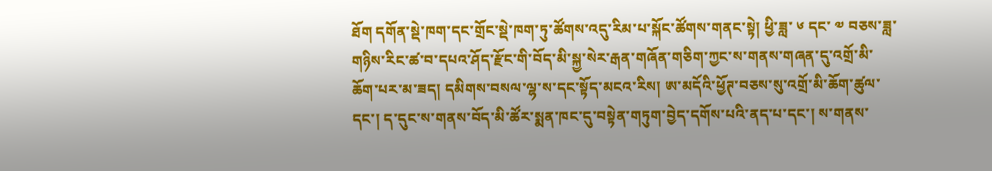ཐོག དགོན་སྡེ་ཁག་དང་གྲོང་སྡེ་ཁག་ཏུ་ཚོགས་འདུ་རིམ་པ་སྐོང་ཚོགས་གནང་སྟེ། ཕྱི་ཟླ་ ༦ དང་ ༧ བཅས་ཟླ་གཉིས་རིང་ཚ་བ་དཔའ་ཤོད་རྫོང་གི་བོད་མི་སྐྱ་སེར་རྒན་གཞོན་གཅིག་ཀྱང་ས་གནས་གཞན་དུ་འགྲོ་མི་ཆོག་པར་མ་ཟད། དམིགས་བསལ་ལྷ་ས་དང་སྟོད་མངའ་རིས། ཨ་མདོའི་ཕྱོཊ་བཅས་སུ་འགྲོ་མི་ཆོག་ཚུལ་དང་། ད་དུང་ས་གནས་བོད་མི་ཚོར་སྨན་ཁང་དུ་བསྟེན་གཏུག་བྱེད་དགོས་པའི་ནད་པ་དང་། ས་གནས་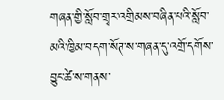གཞན་གྱི་སློབ་གྲྭར་འགྲིམས་བཞིན་པའི་སློབ་མའི་ཁྱིམ་བདག་སོཊ་ས་གཞན་དུ་འགྲོ་དགོས་བྱུང་ཚེ་ས་གནས་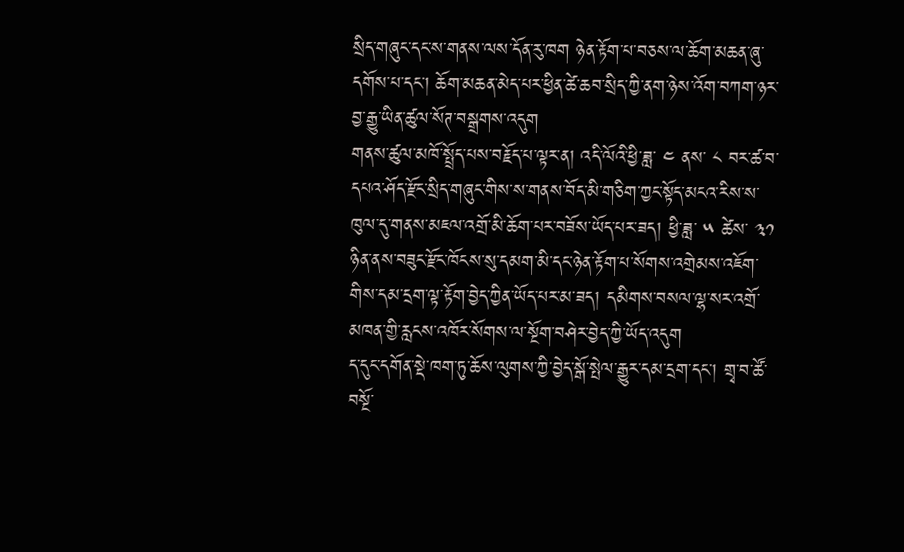སྲིད་གཞུང་དང་ས་གནས་ལས་དོན་རུ་ཁག ཉེན་རྟོག་པ་བཅས་ལ་ཆོག་མཆན་ཞུ་དགོས་པ་དང་། ཆོག་མཆན་མེད་པར་ཕྱིན་ཚེ་ཆབ་སྲིད་ཀྱི་ནག་ཉེས་འོག་བཀག་ཉར་བྱ་རྒྱུ་ཡིན་ཚུལ་སོཊ་བསྒྲགས་འདུག
གནས་ཚུལ་མཁོ་སྤྲོད་པས་བརྗོད་པ་ལྟར་ན། འདི་ལོའི་ཕྱི་ཟླ་ ༤ ནས་ ༨ བར་ཚ་བ་དཔའ་ཤོད་རྫོང་སྲིད་གཞུང་གིས་ས་གནས་བོད་མི་གཅིག་ཀྱང་སྟོད་མངའ་རིས་ས་ཁུལ་དུ་གནས་མཇལ་འགྲོ་མི་ཆོག་པར་བཟོས་ཡོད་པར་ཟད། ཕྱི་ཟླ་ ༥ ཚེས་ ༣༡ ཉིན་ནས་བཟུང་རྫོང་ཁོངས་སུ་དམག་མི་དང་ཉེན་རྟོག་པ་སོགས་འགྲེམས་འཇོག་གིས་དམ་དྲག་ལྟ་རྟོག་བྱེད་ཀྱིན་ཡོད་པར་མ་ཟད། དམིགས་བསལ་ལྷ་སར་འགྲོ་མཁན་གྱི་རླངས་འཁོར་སོགས་ལ་སྔོག་བཤེར་བྱེད་ཀྱི་ཡོད་འདུག
ད་དུང་དགོན་སྡེ་ཁག་ཏུ་ཆོས་ལུགས་ཀྱི་བྱེད་སྒོ་སྤེལ་རྒྱུར་དམ་དྲག་དང་། གྲྭ་བ་ཚོ་བསྔོ་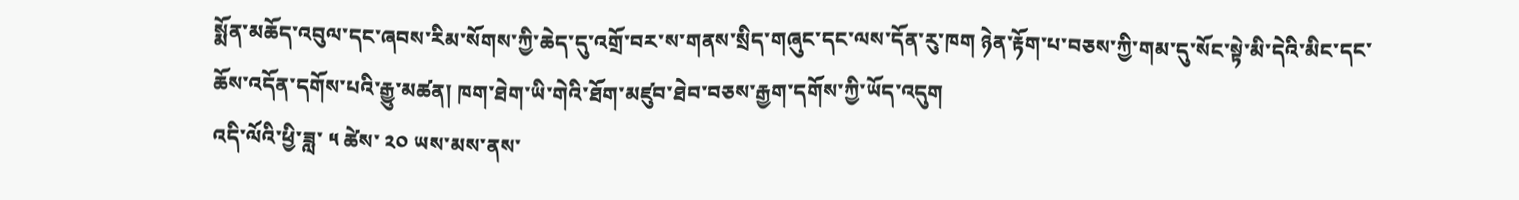སྨོན་མཆོད་འབུལ་དང་ཞབས་རིམ་སོགས་ཀྱི་ཆེད་དུ་འགྲོ་བར་ས་གནས་སྲིད་གཞུང་དང་ལས་དོན་རུ་ཁག ཉེན་རྟོག་པ་བཅས་ཀྱི་གམ་དུ་སོང་སྟེ་མི་དེའི་མིང་དང་ཆོས་འདོན་དགོས་པའི་རྒྱུ་མཚན། ཁག་ཐེག་ཡི་གེའི་ཐོག་མཛུབ་ཐེབ་བཅས་རྒྱག་དགོས་ཀྱི་ཡོད་འདུག
འདི་ལོའི་ཕྱི་ཟླ་ ༥ ཚེས་ ༢༠ ཡས་མས་ནས་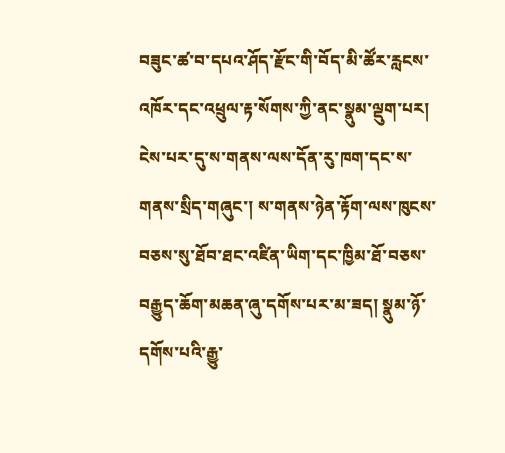བཟུང་ཚ་བ་དཔའ་ཤོད་རྫོང་གི་བོད་མི་ཚོར་རླངས་འཁོར་དང་འཕྲུལ་རྟ་སོགས་ཀྱི་ནང་སྣུམ་ལྡུག་པར། ངེས་པར་དུ་ས་གནས་ལས་དོན་རུ་ཁག་དང་ས་གནས་སྲིད་གཞུང་། ས་གནས་ཉེན་རྟོག་ལས་ཁུངས་བཅས་སུ་ཐོབ་ཐང་འཛིན་ཡིག་དང་ཁྱིམ་ཐོ་བཅས་བརྒྱུད་ཆོག་མཆན་ཞུ་དགོས་པར་མ་ཟད། སྣུམ་ཉོ་དགོས་པའི་རྒྱུ་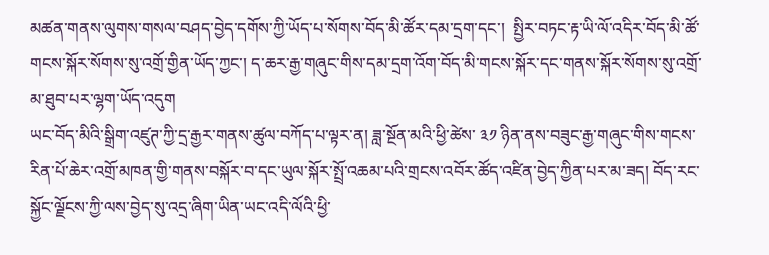མཚན་གནས་ལུགས་གསལ་བཤད་བྱེད་དགོས་ཀྱི་ཡོད་པ་སོགས་བོད་མི་ཚོར་དམ་དྲག་དང་།  སྤྱིར་བཏང་རྟ་ཡི་ལོ་འདིར་བོད་མི་ཚོ་གངས་སྐོར་སོགས་སུ་འགྲོ་གྱིན་ཡོད་ཀྱང་། ད་ཆར་རྒྱ་གཞུང་གིས་དམ་དྲག་འོག་བོད་མི་གངས་སྐོར་དང་གནས་སྐོར་སོགས་སུ་འགྲོ་མ་ཐུབ་པར་ལྷག་ཡོད་འདུག
ཡང་བོད་མིའི་སྒྲིག་འཛུཊ་ཀྱི་དྲ་རྒྱར་གནས་ཚུལ་བཀོད་པ་ལྟར་ན། ཟླ་སྔོན་མའི་ཕྱི་ཚེས་ ༣༡ ཉིན་ནས་བཟུང་རྒྱ་གཞུང་གིས་གངས་རིན་པོ་ཆེར་འགྲོ་མཁན་གྱི་གནས་བསྐོར་བ་དང་ཡུལ་སྐོར་སྤྲོ་འཆམ་པའི་གྲངས་འབོར་ཚོད་འཛིན་བྱེད་ཀྱིན་པར་མ་ཟད། བོད་རང་སྐྱོང་ལྗོངས་ཀྱི་ལས་བྱེད་སུ་འདྲ་ཞིག་ཡིན་ཡང་འདི་ལོའི་ཕྱི་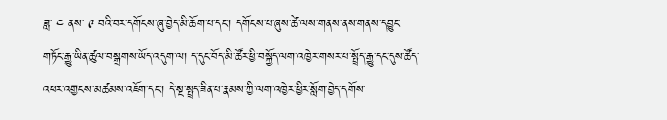ཟླ་ ༤ ནས་ ༩ བའི་བར་དགོངས་ཞུ་བྱེད་མི་ཆོག་པ་དང་། དགོངས་པ་ཞུས་ཚེ་ལས་གནས་ནས་གནས་དབྱུང་གཏོང་རྒྱུ་ཡིན་ཚུལ་བསྒྲགས་ཡོད་འདུག་ལ། ད་དུང་བོད་མི་ཚོར་ཕྱི་བསྐྱོད་ལག་འཁྱེར་གསར་པ་སྤྲོད་རྒྱུ་དང་དུས་ཚོད་འཕར་འགྱངས་མཚམས་འཇོག་དང་། དེ་སྔ་སྤྲད་ཟིན་པ་རྣམས་ཀྱི་ལག་འཁྱེར་ཕྱིར་སློག་བྱེད་དགོས་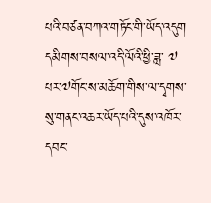པའི་བཙན་བཀའ་གཏོང་གི་ཡོད་འདུག དམིགས་བསལ་འདི་ལོའི་ཕྱི་ཟླ་ ༧ པར་༧གོང་ས་མཆོག་གིས་ལ་དྭགས་སུ་གནང་འཆར་ཡོད་པའི་དུས་འཁོར་དབང་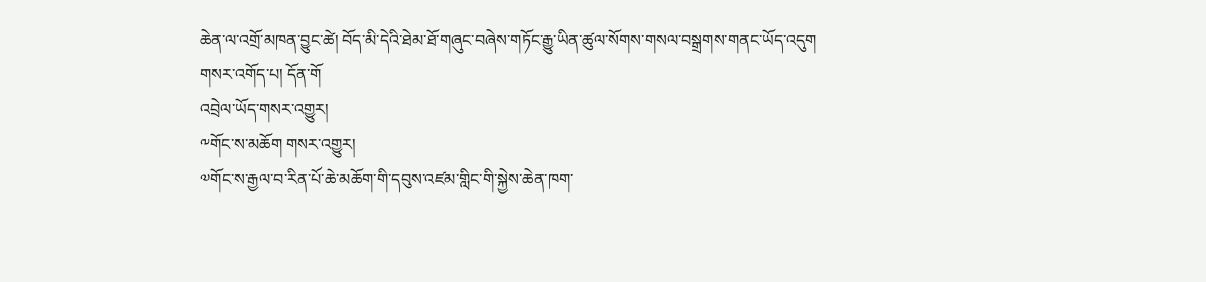ཆེན་ལ་འགྲོ་མཁན་བྱུང་ཚེ། བོད་མི་དེའི་ཐེམ་ཐོ་གཞུང་བཞེས་གཏོང་རྒྱུ་ཡིན་ཚུལ་སོགས་གསལ་བསྒྲགས་གནང་ཡོད་འདུག
གསར་འགོད་པ། དོན་གོ
འབྲེལ་ཡོད་གསར་འགྱུར།
༸གོང་ས་མཆོག གསར་འགྱུར།
༧གོང་ས་རྒྱལ་བ་རིན་པོ་ཆེ་མཆོག་གི་དབུས་འཛམ་གླིང་གི་སྐྱེས་ཆེན་ཁག་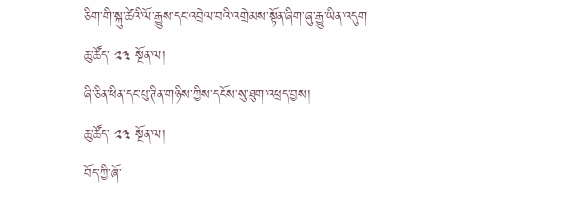ཅིག་གི་སྐུ་ཚེའི་ལོ་རྒྱུས་དང་འབྲེལ་བའི་འགྲེམས་སྟོན་ཞིག་ཞུ་རྒྱུ་ཡིན་འདུག
ཆུ་ཚོད་ ༢༣ སྔོན་ལ།
ཞི་ཅིན་ཕིན་དང་པུ་ཊིན་གཉིས་ཀྱིས་དངོས་སུ་ཐུག་འཕྲད་བྱས།
ཆུ་ཚོད་ ༢༣ སྔོན་ལ།
བོད་ཀྱི་ཞོ་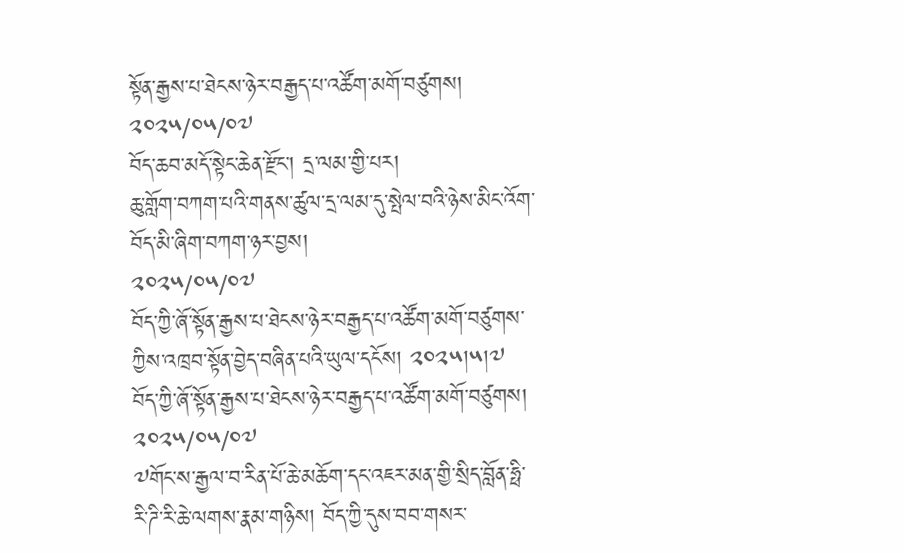སྟོན་རྒྱས་པ་ཐེངས་ཉེར་བརྒྱད་པ་འཚོག་མགོ་བཙུགས།
༢༠༢༥/༠༥/༠༧
བོད་ཆབ་མདོ་སྟེང་ཆེན་རྫོང་། དྲ་ལམ་གྱི་པར།
ཆུ་གློག་བཀག་པའི་གནས་ཚུལ་དྲ་ལམ་དུ་སྤེལ་བའི་ཉེས་མིང་འོག་བོད་མི་ཞིག་བཀག་ཉར་བྱས།
༢༠༢༥/༠༥/༠༧
བོད་ཀྱི་ཞོ་སྟོན་རྒྱས་པ་ཐེངས་ཉེར་བརྒྱད་པ་འཚོག་མགོ་བཙུགས་ཀྱིས་འཁྲབ་སྟོན་བྱེད་བཞིན་པའི་ཡུལ་དངོས། ༢༠༢༥།༥།༧
བོད་ཀྱི་ཞོ་སྟོན་རྒྱས་པ་ཐེངས་ཉེར་བརྒྱད་པ་འཚོག་མགོ་བཙུགས།
༢༠༢༥/༠༥/༠༧
༧གོང་ས་རྒྱལ་བ་རིན་པོ་ཆེ་མཆོག་དང་འཇར་མན་གྱི་སྲིད་བློན་ཧྥི་རི་ཌི་རི་ཆེ་ལགས་རྣམ་གཉིས། བོད་ཀྱི་དུས་བབ་གསར་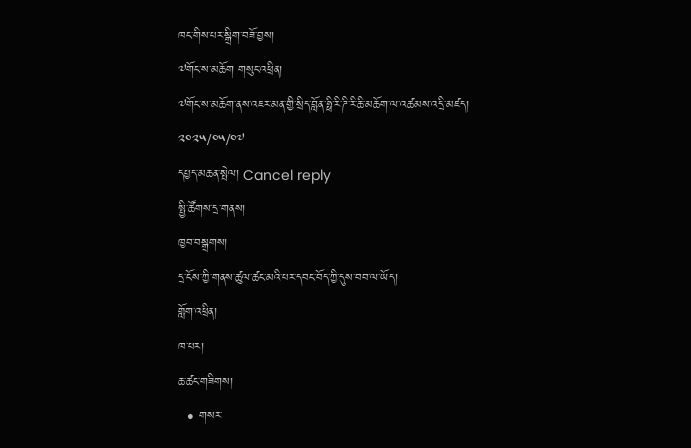ཁང་གིས་པར་སྒྲིག་བཟོ་བྱས།
༧གོང་ས་མཆོག གསུང་འཕྲིན།
༧གོང་ས་མཆོག་ནས་འཇར་མན་གྱི་སྲིད་བློན་ཧྥི་རི་ཌི་རི་ཆི་མཆོག་ལ་འཚམས་འདྲི་མཛད།
༢༠༢༥/༠༥/༠༧
དཔྱད་མཆན་སྤེལ། Cancel reply
སྤྱི་ཚོགས་དྲ་གནས།
ཁྱབ་བསྒྲགས།
དྲ་ངོས་ཀྱི་གནས་ཚུལ་ཚང་མའི་པར་དབང་བོད་ཀྱི་དུས་བབ་ལ་ཡོད།
གློག་འཕྲིན།
ཁ་པར།
ཆ་ཚང་གཟིགས།
  • གསར་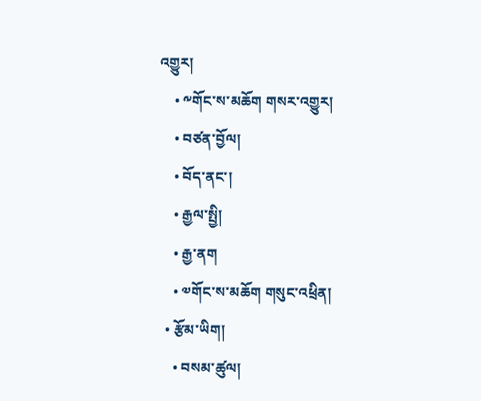འགྱུར།
    • ༸གོང་ས་མཆོག གསར་འགྱུར།
    • བཙན་བྱོལ།
    • བོད་ནང་།
    • རྒྱལ་སྤྱི།
    • རྒྱ་ནག
    • ༧གོང་ས་མཆོག གསུང་འཕྲིན།
  • རྩོམ་ཡིག།
    • བསམ་ཚུལ།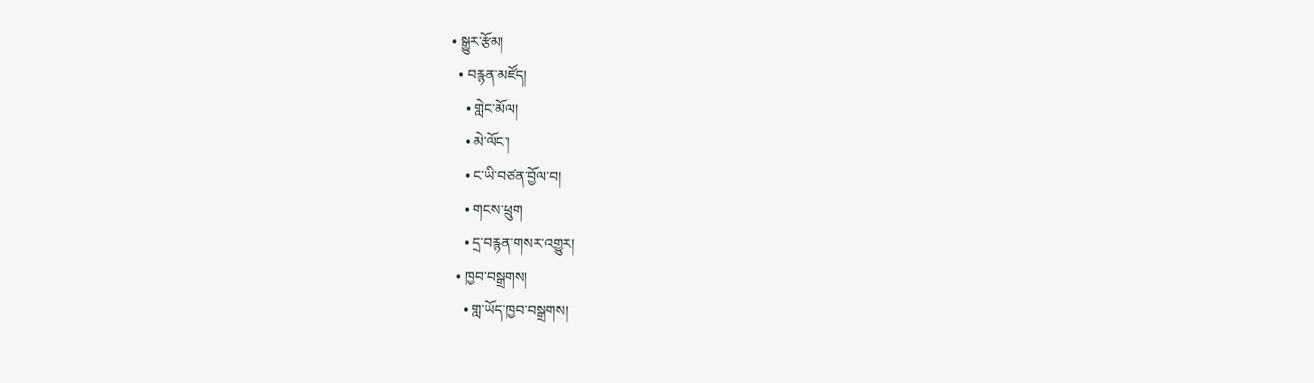• སྒྱུར་རྩོམ།
  • བརྙན་མཛོད།
    • གླེང་མོལ།
    • མེ་ལོང་།
    • ང་ཡི་བཙན་བྱོལ་བ།
    • གངས་ཕྲུག
    • དྲ་བརྙན་གསར་འགྱུར།
  • ཁྱབ་བསྒྲགས།
    • གླ་ཡོད་ཁྱབ་བསྒྲགས།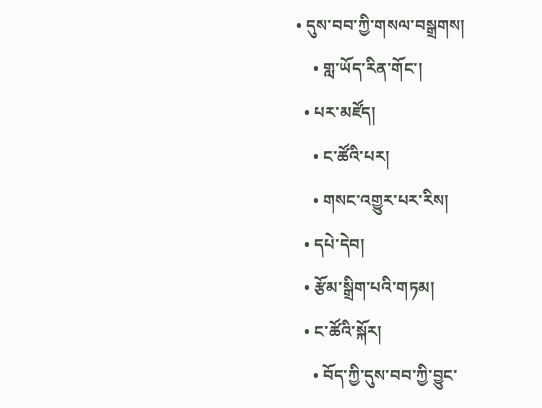• དུས་བབ་ཀྱི་གསལ་བསྒྲགས།
    • གླ་ཡོད་རིན་གོང་།
  • པར་མཛོད།
    • ང་ཚོའི་པར།
    • གསང་འགྱུར་པར་རིས།
  • དཔེ་དེབ།
  • རྩོམ་སྒྲིག་པའི་གཏམ།
  • ང་ཚོའི་སྐོར།
    • བོད་ཀྱི་དུས་བབ་ཀྱི་བྱུང་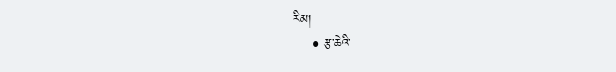རིམ།
    • རྩ་ཆེའི་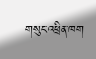གསུང་འཕྲིན་ཁག